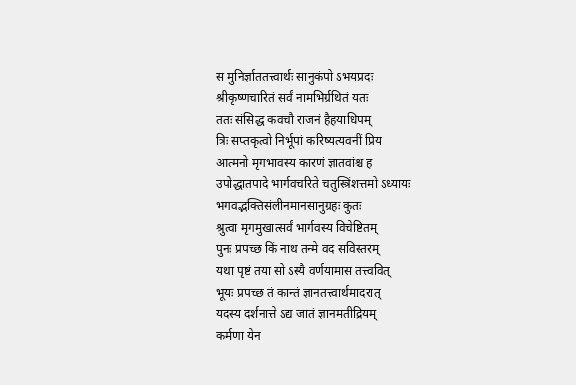स मुनिर्ज्ञाततत्त्वार्थः सानुकंपो ऽभयप्रदः
श्रीकृष्णचारितं सर्वं नामभिर्ग्रथितं यतः
ततः संसिद्ध कवचौ राजनं हैहयाधिपम्
त्रिः सप्तकृत्वो निर्भूपां करिष्यत्यवनीं प्रिय
आत्मनो मृगभावस्य कारणं ज्ञातवांश्च ह
उपोद्धातपादे भार्गवचरिते चतुस्त्रिंशत्तमो ऽध्यायः
भगवद्भक्तिसंलीनमानसानुग्रहः कुतः
श्रुत्वा मृगमुखात्सर्वं भार्गवस्य विचेष्टितम्
पुनः प्रपच्छ किं नाथ तन्मे वद सविस्तरम्
यथा पृष्टं तया सो ऽस्यै वर्णयामास तत्त्ववित्
भूयः प्रपच्छ तं कान्तं ज्ञानतत्त्वार्थमादरात्
यदस्य दर्शनात्ते ऽद्य जातं ज्ञानमतीद्रियम्
कर्मणा येन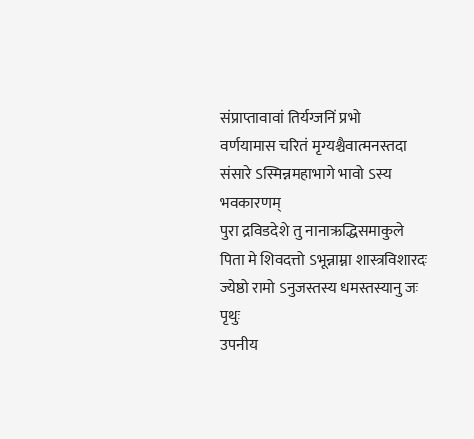संप्राप्तावावां तिर्यग्जनिं प्रभो
वर्णयामास चरितं मृग्यश्चैवात्मनस्तदा
संसारे ऽस्मिन्नमहाभागे भावो ऽस्य भवकारणम्
पुरा द्रविडदेशे तु नानाऋद्धिसमाकुले
पिता मे शिवदत्तो ऽभून्नाम्ना शास्त्रविशारदः
ज्येष्ठो रामो ऽनुजस्तस्य धमस्तस्यानु जः पृथुः
उपनीय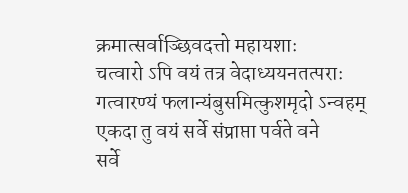क्रमात्सर्वाञ्छिवदत्तो महायशाः
चत्वारो ऽपि वयं तत्र वेदाध्ययनतत्पराः
गत्वारण्यं फलान्यंबुसमित्कुशमृदो ऽन्वहम्
एकदा तु वयं सर्वे संप्राप्ता पर्वते वने
सर्वे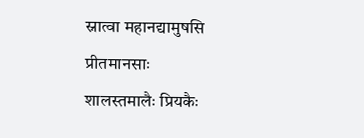स्नात्वा महानद्यामुषसि प्रीतमानसाः
शालस्तमालैः प्रियकैः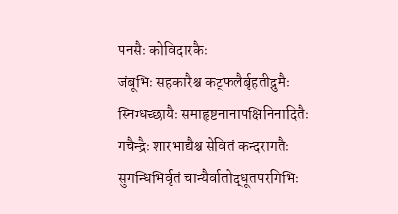पनसैः कोविदारकैः
जंबूभिः सहकारैश्च कट्फलैर्बृहतीद्रुमैः
स्निग्धच्छायैः समाहृष्टनानापक्षिनिनादितैः
गचैन्द्रैः शारभाद्यैश्च सेवितं कन्दरागतैः
सुगन्धिभिर्वृतं चान्यैर्वातोद्धूतपरगिभिः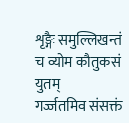शृङ्गैः समुल्लिखन्तं च व्योम कौतुकसं युतम्
गर्ज्जतमिव संसक्तं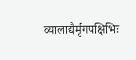व्यालाद्यैर्मृगपक्षिभिः